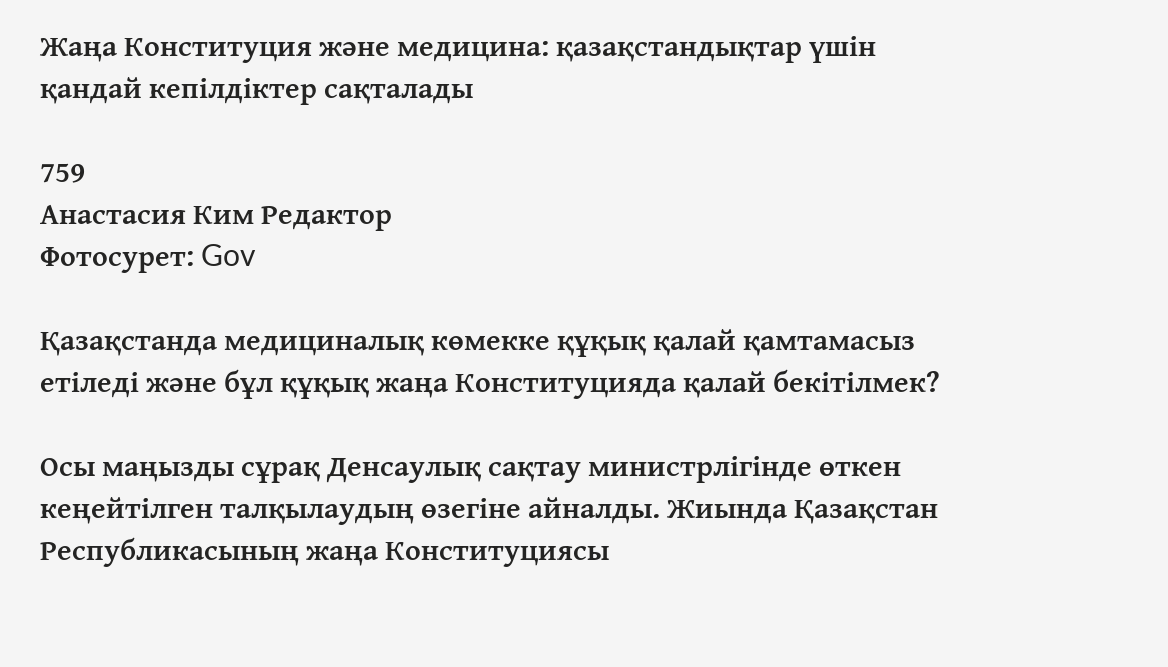Жаңа Конституция және медицина: қазақстандықтар үшін қандай кепілдіктер сақталады

759
Анастасия Ким Редактор
Фотосурет: Gov

Қазақстанда медициналық көмекке құқық қалай қамтамасыз етіледі және бұл құқық жаңа Конституцияда қалай бекітілмек?

Осы маңызды сұрақ Денсаулық сақтау министрлігінде өткен кеңейтілген талқылаудың өзегіне айналды. Жиында Қазақстан Республикасының жаңа Конституциясы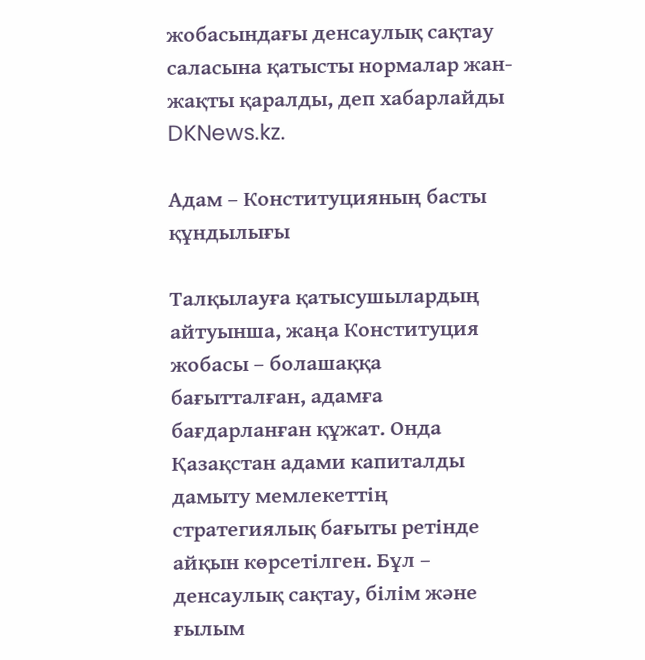жобасындағы денсаулық сақтау саласына қатысты нормалар жан-жақты қаралды, деп хабарлайды DKNews.kz.

Адам – Конституцияның басты құндылығы

Талқылауға қатысушылардың айтуынша, жаңа Конституция жобасы – болашаққа бағытталған, адамға бағдарланған құжат. Онда Қазақстан адами капиталды дамыту мемлекеттің стратегиялық бағыты ретінде айқын көрсетілген. Бұл – денсаулық сақтау, білім және ғылым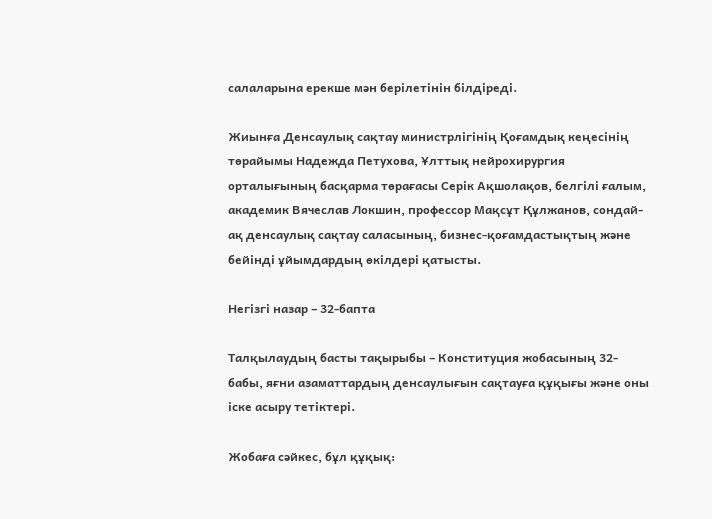салаларына ерекше мән берілетінін білдіреді.

Жиынға Денсаулық сақтау министрлігінің Қоғамдық кеңесінің төрайымы Надежда Петухова, Ұлттық нейрохирургия орталығының басқарма төрағасы Серік Ақшолақов, белгілі ғалым, академик Вячеслав Локшин, профессор Мақсұт Құлжанов, сондай-ақ денсаулық сақтау саласының, бизнес-қоғамдастықтың және бейінді ұйымдардың өкілдері қатысты.

Негізгі назар – 32-бапта

Талқылаудың басты тақырыбы – Конституция жобасының 32-бабы, яғни азаматтардың денсаулығын сақтауға құқығы және оны іске асыру тетіктері.

Жобаға сәйкес, бұл құқық: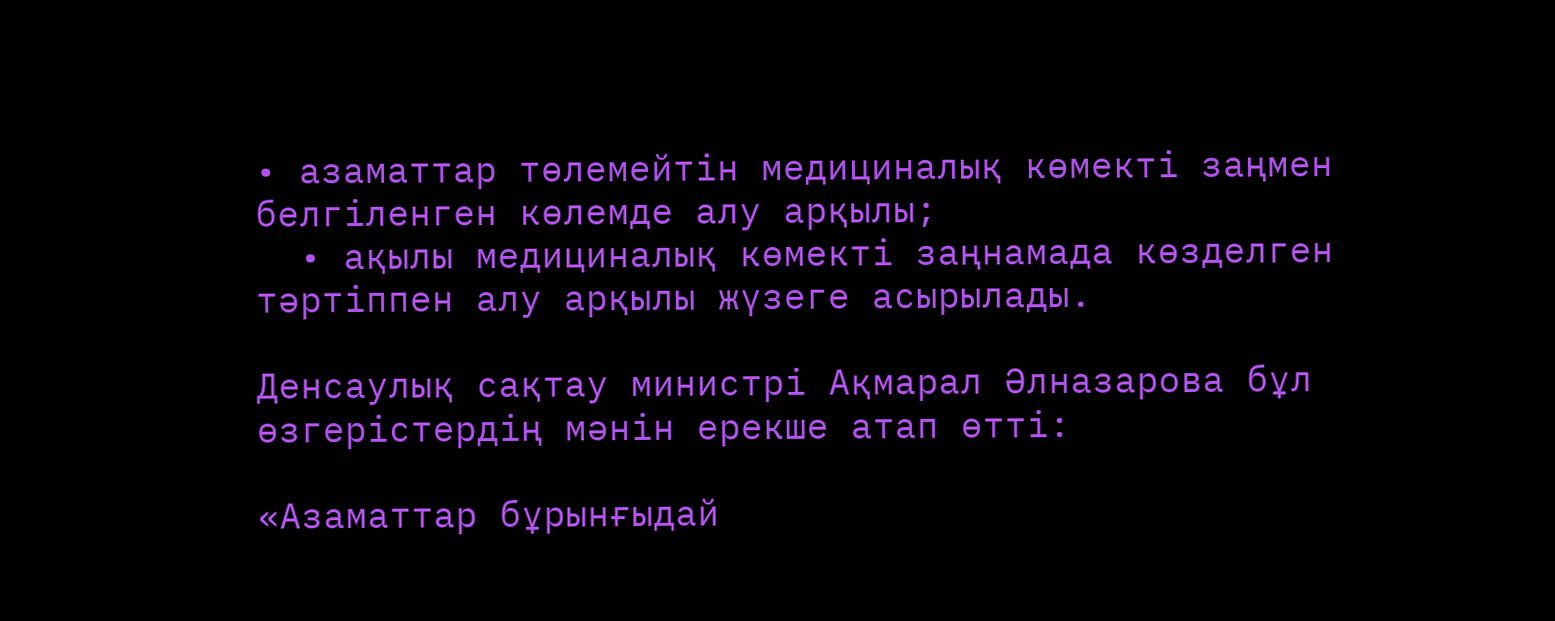• азаматтар төлемейтін медициналық көмекті заңмен белгіленген көлемде алу арқылы;
  • ақылы медициналық көмекті заңнамада көзделген тәртіппен алу арқылы жүзеге асырылады.

Денсаулық сақтау министрі Ақмарал Әлназарова бұл өзгерістердің мәнін ерекше атап өтті:

«Азаматтар бұрынғыдай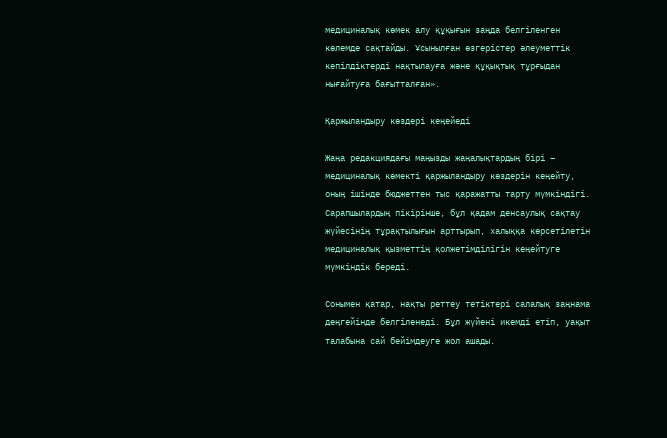медициналық көмек алу құқығын заңда белгіленген көлемде сақтайды. Ұсынылған өзгерістер әлеуметтік кепілдіктерді нақтылауға және құқықтық тұрғыдан нығайтуға бағытталған».

Қаржыландыру көздері кеңейеді

Жаңа редакциядағы маңызды жаңалықтардың бірі – медициналық көмекті қаржыландыру көздерін кеңейту, оның ішінде бюджеттен тыс қаражатты тарту мүмкіндігі. Сарапшылардың пікірінше, бұл қадам денсаулық сақтау жүйесінің тұрақтылығын арттырып, халыққа көрсетілетін медициналық қызметтің қолжетімділігін кеңейтуге мүмкіндік береді.

Сонымен қатар, нақты реттеу тетіктері салалық заңнама деңгейінде белгіленеді. Бұл жүйені икемді етіп, уақыт талабына сай бейімдеуге жол ашады.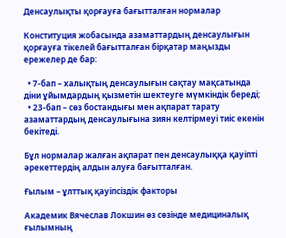Денсаулықты қорғауға бағытталған нормалар

Конституция жобасында азаматтардың денсаулығын қорғауға тікелей бағытталған бірқатар маңызды ережелер де бар:

  • 7-бап – халықтың денсаулығын сақтау мақсатында діни ұйымдардың қызметін шектеуге мүмкіндік береді;
  • 23-бап – сөз бостандығы мен ақпарат тарату азаматтардың денсаулығына зиян келтірмеуі тиіс екенін бекітеді.

Бұл нормалар жалған ақпарат пен денсаулыққа қауіпті әрекеттердің алдын алуға бағытталған.

Ғылым – ұлттық қауіпсіздік факторы

Академик Вячеслав Локшин өз сөзінде медициналық ғылымның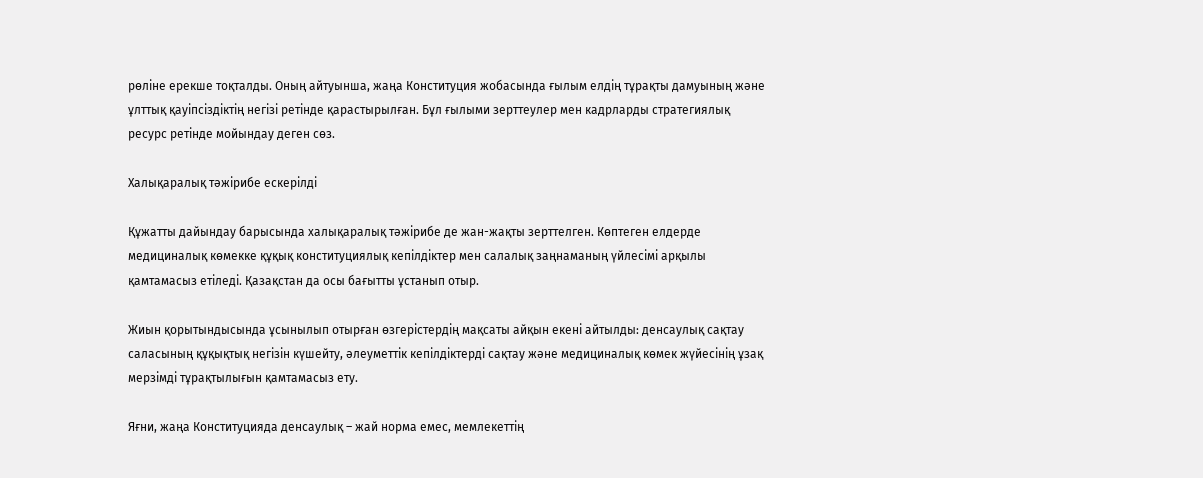рөліне ерекше тоқталды. Оның айтуынша, жаңа Конституция жобасында ғылым елдің тұрақты дамуының және ұлттық қауіпсіздіктің негізі ретінде қарастырылған. Бұл ғылыми зерттеулер мен кадрларды стратегиялық ресурс ретінде мойындау деген сөз.

Халықаралық тәжірибе ескерілді

Құжатты дайындау барысында халықаралық тәжірибе де жан-жақты зерттелген. Көптеген елдерде медициналық көмекке құқық конституциялық кепілдіктер мен салалық заңнаманың үйлесімі арқылы қамтамасыз етіледі. Қазақстан да осы бағытты ұстанып отыр.

Жиын қорытындысында ұсынылып отырған өзгерістердің мақсаты айқын екені айтылды: денсаулық сақтау саласының құқықтық негізін күшейту, әлеуметтік кепілдіктерді сақтау және медициналық көмек жүйесінің ұзақ мерзімді тұрақтылығын қамтамасыз ету.

Яғни, жаңа Конституцияда денсаулық – жай норма емес, мемлекеттің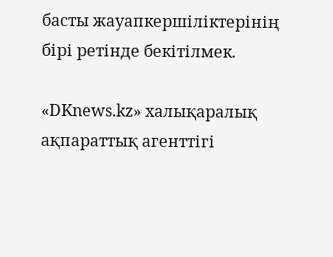басты жауапкершіліктерінің бірі ретінде бекітілмек.

«DKnews.kz» халықаралық ақпараттық агенттігі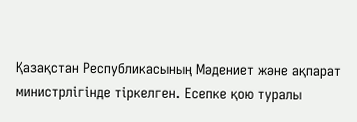Қазақстан Республикасының Мәдениет және ақпарат министрлігінде тіркелген. Есепке қою туралы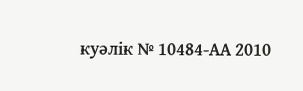куәлік № 10484-АА 2010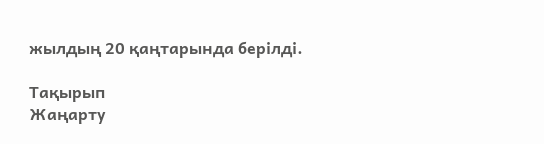жылдың 20 қаңтарында берілді.

Тақырып
Жаңарту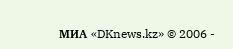МИА «DKnews.kz» © 2006 -